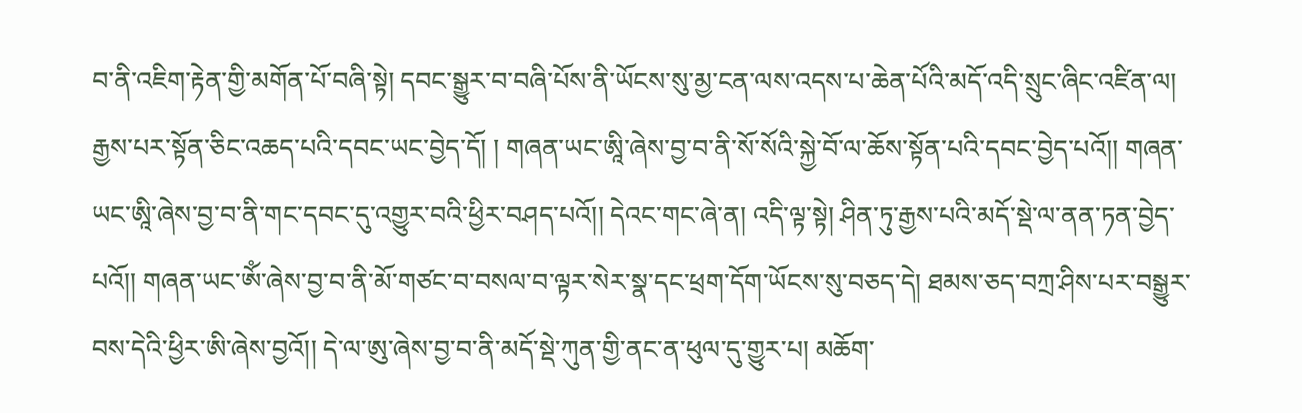བ་ནི་འཇིག་རྟེན་གྱི་མགོན་པོ་བཞི་སྟེ། དབང་སྒྱུར་བ་བཞི་པོས་ནི་ཡོངས་སུ་མྱ་ངན་ལས་འདས་པ་ཆེན་པོའི་མདོ་འདི་སྲུང་ཞིང་འཛིན་ལ། རྒྱས་པར་སྟོན་ཅིང་འཆད་པའི་དབང་ཡང་བྱེད་དོ། ། གཞན་ཡང་ཨཱི་ཞེས་བྱ་བ་ནི་སོ་སོའི་སྐྱེ་བོ་ལ་ཆོས་སྟོན་པའི་དབང་བྱེད་པའོ།། གཞན་ཡང་ཨཱི་ཞེས་བྱ་བ་ནི་གང་དབང་དུ་འགྱུར་བའི་ཕྱིར་བཤད་པའོ།། དེའང་གང་ཞེ་ན། འདི་ལྟ་སྟེ། ཤིན་ཏུ་རྒྱས་པའི་མདོ་སྡེ་ལ་ནན་ཏན་བྱེད་པའོ།། གཞན་ཡང་ཨོཾ་ཞེས་བྱ་བ་ནི་མོ་གཙང་བ་བསལ་བ་ལྟར་སེར་སྣ་དང་ཕྲག་དོག་ཡོངས་སུ་བཅད་དེ། ཐམས་ཅད་བཀྲ་ཤིས་པར་བསྒྱུར་བས་དེའི་ཕྱིར་ཨི་ཞེས་བྱའོ།། དེ་ལ་ཨུ་ཞེས་བྱ་བ་ནི་མདོ་སྡེ་ཀུན་གྱི་ནང་ན་ཕུལ་དུ་གྱུར་པ། མཆོག་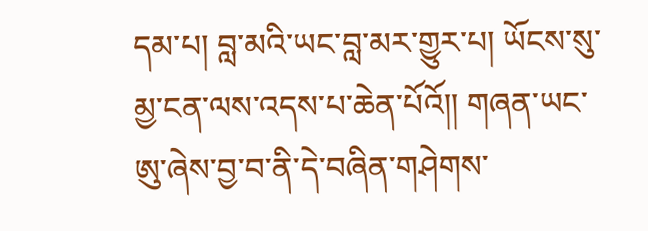དམ་པ། བླ་མའི་ཡང་བླ་མར་གྱུར་པ། ཡོངས་སུ་མྱ་ངན་ལས་འདས་པ་ཆེན་པོའོ།། གཞན་ཡང་ཨུ་ཞེས་བྱ་བ་ནི་དེ་བཞིན་གཤེགས་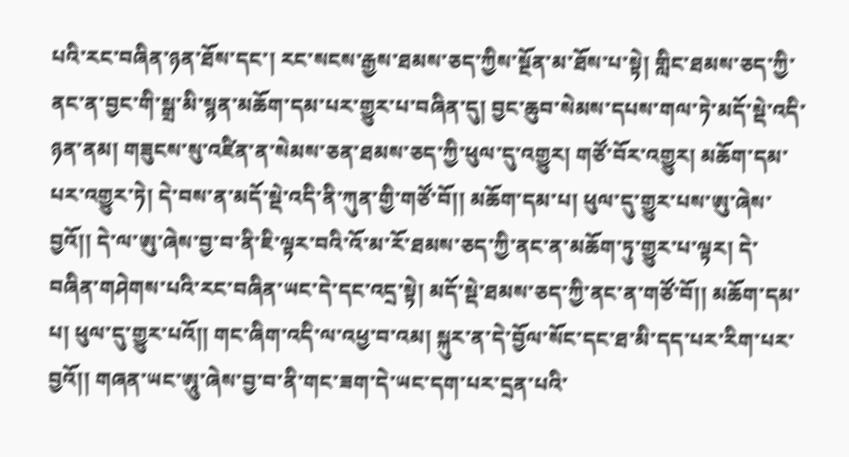པའི་རང་བཞིན་ཉན་ཐོས་དང་། རང་སངས་རྒྱས་ཐམས་ཅད་ཀྱིས་སྔོན་མ་ཐོས་པ་སྟེ། གླིང་ཐམས་ཅད་ཀྱི་ནང་ན་བྱང་གི་སྒྲ་མི་སྙན་མཆོག་དམ་པར་གྱུར་པ་བཞིན་དུ། བྱང་ཆུབ་སེམས་དཔས་གལ་ཏེ་མདོ་སྡེ་འདི་ཉན་ནམ། གཟུངས་སུ་འཛིན་ན་སེམས་ཅན་ཐམས་ཅད་ཀྱི་ཕུལ་དུ་འགྱུར། གཙོ་བོར་འགྱུར། མཆོག་དམ་པར་འགྱུར་ཏེ། དེ་བས་ན་མདོ་སྡེ་འདི་ནི་ཀུན་གྱི་གཙོ་བོ།། མཆོག་དམ་པ། ཕུལ་དུ་གྱུར་པས་ཨུ་ཞེས་བྱའོ།། དེ་ལ་ཨུ་ཞེས་བྱ་བ་ནི་ཇི་ལྟར་བའི་འོ་མ་རོ་ཐམས་ཅད་ཀྱི་ནང་ན་མཆོག་ཏུ་གྱུར་པ་ལྟར། དེ་བཞིན་གཤེགས་པའི་རང་བཞིན་ཡང་དེ་དང་འདྲ་སྟེ། མདོ་སྡེ་ཐམས་ཅད་ཀྱི་ནང་ན་གཙོ་བོ།། མཆོག་དམ་པ། ཕུལ་དུ་གྱུར་པའོ།། གང་ཞིག་འདི་ལ་འཕྱ་བ་འམ། སྐུར་ན་དེ་བྱོལ་སོང་དང་ཐ་མི་དད་པར་རིག་པར་བྱའོ།། གཞན་ཡང་ཨཱུ་ཞེས་བྱ་བ་ནི་གང་ཟག་དེ་ཡང་དག་པར་དྲན་པའི་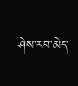ཤེས་རབ་མེད་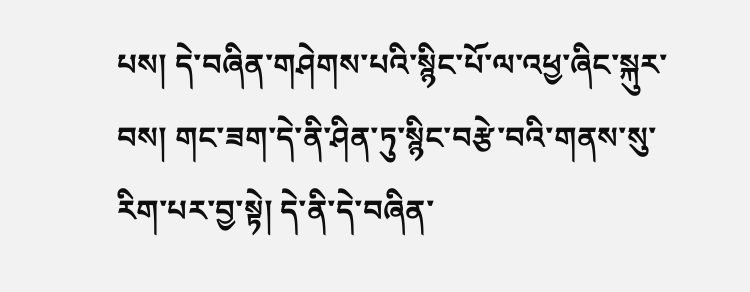པས། དེ་བཞིན་གཤེགས་པའི་སྙིང་པོ་ལ་འཕྱ་ཞིང་སྐུར་བས། གང་ཟག་དེ་ནི་ཤིན་ཏུ་སྙིང་བརྩེ་བའི་གནས་སུ་རིག་པར་བྱ་སྟེ། དེ་ནི་དེ་བཞིན་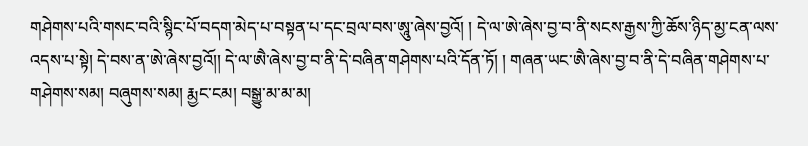གཤེགས་པའི་གསང་བའི་སྙིང་པོ་བདག་མེད་པ་བསྟན་པ་དང་བྲལ་བས་ཨཱུ་ཞེས་བྱའོ། ། དེ་ལ་ཨེ་ཞེས་བྱ་བ་ནི་སངས་རྒྱས་ཀྱི་ཆོས་ཉིད་མྱ་ངན་ལས་འདས་པ་སྟེ། དེ་བས་ན་ཨེ་ཞེས་བྱའོ།། དེ་ལ་ཨཻ་ཞེས་བྱ་བ་ནི་དེ་བཞིན་གཤེགས་པའི་དོན་ཏོ། ། གཞན་ཡང་ཨཻ་ཞེས་བྱ་བ་ནི་དེ་བཞིན་གཤེགས་པ་གཤེགས་སམ། བཞུགས་སམ། རྨྱང་ངམ། བསྒྱུ་མ་མ་མ།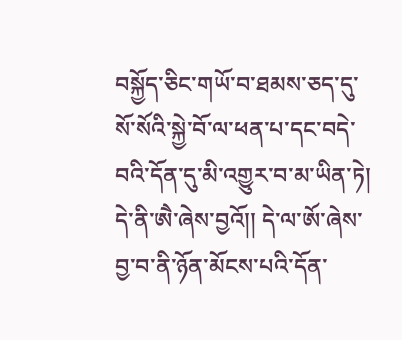བསྐྱོད་ཅིང་གཡོ་བ་ཐམས་ཅད་དུ་སོ་སོའི་སྐྱེ་བོ་ལ་ཕན་པ་དང་བདེ་བའི་དོན་དུ་མི་འགྱུར་བ་མ་ཡིན་ཏེ། དེ་ནི་ཨཻ་ཞེས་བྱའོ།། དེ་ལ་ཨོ་ཞེས་བྱ་བ་ནི་ཉོན་མོངས་པའི་དོན་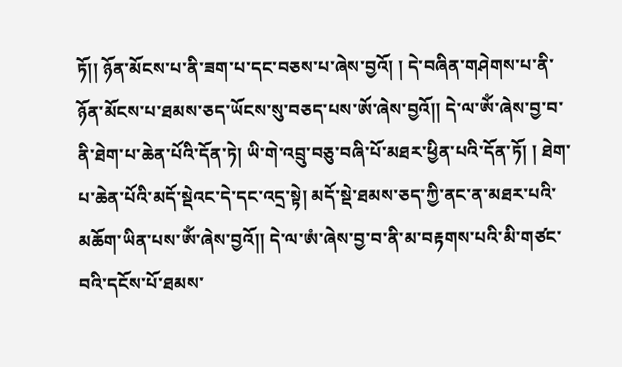ཏོ།། ཉོན་མོངས་པ་ནི་ཟག་པ་དང་བཅས་པ་ཞེས་བྱའོ། ། དེ་བཞིན་གཤེགས་པ་ནི་ཉོན་མོངས་པ་ཐམས་ཅད་ཡོངས་སུ་བཅད་པས་ཨོ་ཞེས་བྱའོ།། དེ་ལ་ཨོཾ་ཞེས་བྱ་བ་ནི་ཐེག་པ་ཆེན་པོའི་དོན་ཏེ། ཡི་གེ་འབྲུ་བཅུ་བཞི་པོ་མཐར་ཕྱིན་པའི་དོན་ཏོ། ། ཐེག་པ་ཆེན་པོའི་མདོ་སྡེའང་དེ་དང་འདྲ་སྟེ། མདོ་སྡེ་ཐམས་ཅད་ཀྱི་ནང་ན་མཐར་པའི་མཆོག་ཡིན་པས་ཨོཾ་ཞེས་བྱའོ།། དེ་ལ་ཨཾ་ཞེས་བྱ་བ་ནི་མ་བརྟགས་པའི་མི་གཙང་བའི་དངོས་པོ་ཐམས་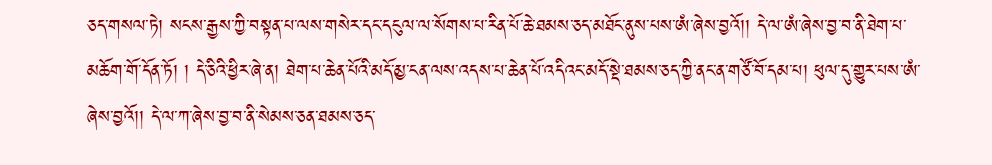ཅད་གསལ་ཏེ། སངས་རྒྱས་ཀྱི་བསྟན་པ་ལས་གསེར་དང་དངུལ་ལ་སོགས་པ་རིན་པོ་ཆེ་ཐམས་ཅད་མཐོང་ནུས་པས་ཨཾ་ཞེས་བྱའོ།། དེ་ལ་ཨཾ་ཞེས་བྱ་བ་ནི་ཐེག་པ་མཆོག་གོ་དོན་ཏོ། ། དེ་ཅིའི་ཕྱིར་ཞེ་ན། ཐེག་པ་ཆེན་པོའི་མདོ་མྱ་ངན་ལས་འདས་པ་ཆེན་པོ་འདིའང་མདོ་སྡེ་ཐམས་ཅད་ཀྱི་ནང་ན་གཙོ་བོ་དམ་པ། ཕུལ་དུ་གྱུར་པས་ཨཾ་ཞེས་བྱའོ།། དེ་ལ་ཀ་ཞེས་བྱ་བ་ནི་སེམས་ཅན་ཐམས་ཅད་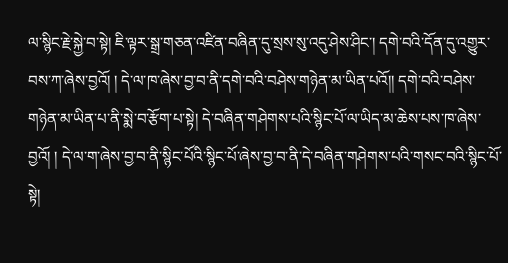ལ་སྙིང་རྗེ་སྐྱེ་བ་སྟེ། ཇི་ལྟར་སྒྲ་གཅན་འཛིན་བཞིན་དུ་སྲས་སུ་འདུ་ཤེས་ཤིང་། དགེ་བའི་དོན་དུ་འགྱུར་བས་ཀ་ཞེས་བྱའོ། ། དེ་ལ་ཁ་ཞེས་བྱ་བ་ནི་དགེ་བའི་བཤེས་གཉེན་མ་ཡིན་པའོ།། དགེ་བའི་བཤེས་གཉེན་མ་ཡིན་པ་ནི་སྨེ་བ་རྩོག་པ་སྟེ། དེ་བཞིན་གཤེགས་པའི་སྙིང་པོ་ལ་ཡིད་མ་ཆེས་པས་ཁ་ཞེས་བྱའོ། ། དེ་ལ་ག་ཞེས་བྱ་བ་ནི་སྙིང་པོའི་སྙིང་པོ་ཞེས་བྱ་བ་ནི་དེ་བཞིན་གཤེགས་པའི་གསང་བའི་སྙིང་པོ་སྟེ།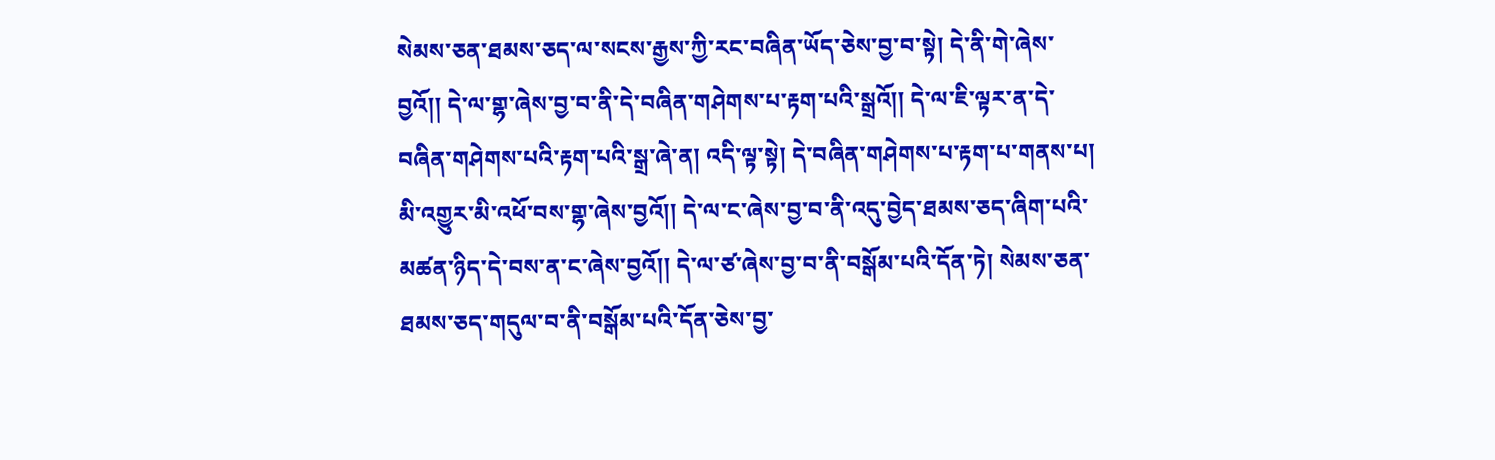སེམས་ཅན་ཐམས་ཅད་ལ་སངས་རྒྱས་ཀྱི་རང་བཞིན་ཡོད་ཅེས་བྱ་བ་སྟེ། དེ་ནི་གེ་ཞེས་བྱའོ།། དེ་ལ་གྷ་ཞེས་བྱ་བ་ནི་དེ་བཞིན་གཤེགས་པ་རྟག་པའི་སྒྲའོ།། དེ་ལ་ཇི་ལྟར་ན་དེ་བཞིན་གཤེགས་པའི་རྟག་པའི་སྒྲ་ཞེ་ན། འདི་ལྟ་སྟེ། དེ་བཞིན་གཤེགས་པ་རྟག་པ་གནས་པ། མི་འགྱུར་མི་འཕོ་བས་གྷ་ཞེས་བྱའོ།། དེ་ལ་ང་ཞེས་བྱ་བ་ནི་འདུ་བྱེད་ཐམས་ཅད་ཞིག་པའི་མཚན་ཉིད་དེ་བས་ན་ང་ཞེས་བྱའོ།། དེ་ལ་ཙ་ཞེས་བྱ་བ་ནི་བསྒོམ་པའི་དོན་ཏེ། སེམས་ཅན་ཐམས་ཅད་གདུལ་བ་ནི་བསྒོམ་པའི་དོན་ཅེས་བྱ་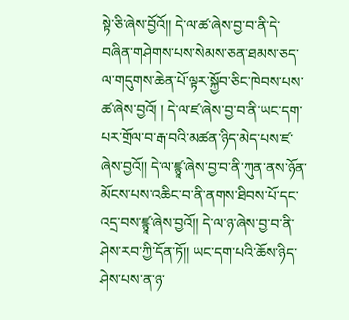སྟེ་ཅི་ཞེས་བྱོའོ།། དེ་ལ་ཚ་ཞེས་བྱ་བ་ནི་དེ་བཞིན་གཤེགས་པས་སེམས་ཅན་ཐམས་ཅད་ལ་གདུགས་ཆེན་པོ་ལྟར་སྐྱོབ་ཅིང་ཁེབས་པས་ཚ་ཞེས་བྱའོ། ། དེ་ལ་ཛ་ཞེས་བྱ་བ་ནི་ཡང་དག་པར་གྲོལ་བ་རྒ་བའི་མཚན་ཉིད་མེད་པས་ཛ་ཞེས་བྱའོ།། དེ་ལ་ཛྙཱ་ཞེས་བྱ་བ་ནི་ཀུན་ནས་ཉོན་མོངས་པས་འཆིང་བ་ནི་ནགས་ཐིབས་པོ་དང་འདྲ་བས་ཛྙཱ་ཞེས་བྱའོ།། དེ་ལ་ཉ་ཞེས་བྱ་བ་ནི་ཤེས་རབ་ཀྱི་དོན་ཏོ།། ཡང་དག་པའི་ཆོས་ཉིད་ཤེས་པས་ན་ཉ་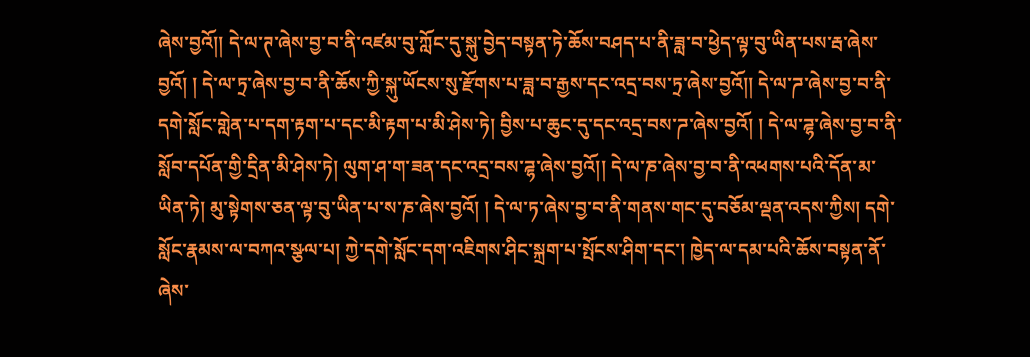ཞེས་བྱའོ།། དེ་ལ་ཊ་ཞེས་བྱ་བ་ནི་འཛམ་བུ་ཀློང་དུ་སྐུ་བྱེད་བསྟན་ཏེ་ཆོས་བཤད་པ་ནི་ཟླ་བ་ཕྱེད་ལྟ་བུ་ཡིན་པས་རྦ་ཞེས་བྱའོ། ། དེ་ལ་ཏྲ་ཞེས་བྱ་བ་ནི་ཆོས་ཀྱི་སྐུ་ཡོངས་སུ་རྫོགས་པ་ཟླ་བ་རྒྱས་དང་འདྲ་བས་ཏྲ་ཞེས་བྱའོ།། དེ་ལ་ཌ་ཞེས་བྱ་བ་ནི་དགེ་སློང་གླེན་པ་དག་རྟག་པ་དང་མི་རྟག་པ་མི་ཤེས་ཏེ། བྱིས་པ་ཆུང་དུ་དང་འདྲ་བས་ཌ་ཞེས་བྱའོ། ། དེ་ལ་ཌྷ་ཞེས་བྱ་བ་ནི་སློབ་དཔོན་གྱི་དྲིན་མི་ཤེས་ཏེ། ལུག་ཤ་ག་ཟན་དང་འདྲ་བས་ཌྷ་ཞེས་བྱའོ།། དེ་ལ་ཎ་ཞེས་བྱ་བ་ནི་འཕགས་པའི་དོན་མ་ཡིན་ཏེ། མུ་སྟེགས་ཅན་ལྟ་བུ་ཡིན་པ་ས་ཎ་ཞེས་བྱའོ། ། དེ་ལ་ཏ་ཞེས་བྱ་བ་ནི་གནས་གང་དུ་བཅོམ་ལྡན་འདས་ཀྱིས། དགེ་སློང་རྣམས་ལ་བཀའ་སྩལ་པ། ཀྱེ་དགེ་སློང་དག་འཇིགས་ཤིང་སྐྲག་པ་སྤོངས་ཤིག་དང་། ཁྱེད་ལ་དམ་པའི་ཆོས་བསྟན་ནོ་ཞེས་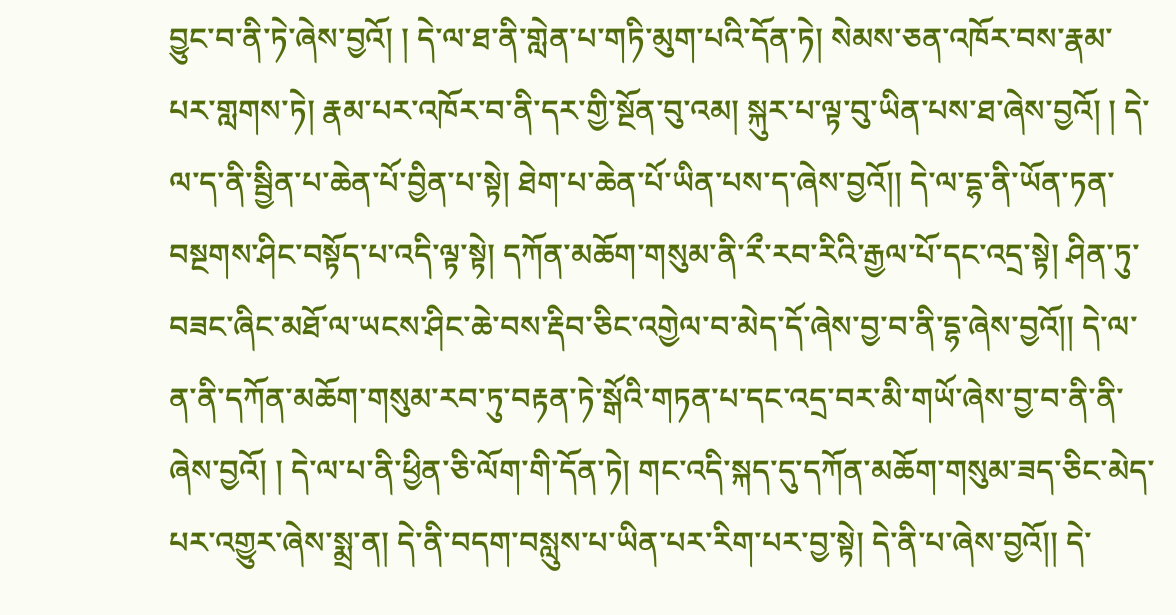བྱུང་བ་ནི་ཏེ་ཞེས་བྱའོ། ། དེ་ལ་ཐ་ནི་གླེན་པ་གཏི་མུག་པའི་དོན་ཏེ། སེམས་ཅན་འཁོར་བས་རྣམ་པར་གླགས་ཏེ། རྣམ་པར་འཁོར་བ་ནི་དར་གྱི་སྔོན་བུ་འམ། སྐུར་པ་ལྟ་བུ་ཡིན་པས་ཐ་ཞེས་བྱའོ། ། དེ་ལ་ད་ནི་སྦྱིན་པ་ཆེན་པོ་བྱིན་པ་སྟེ། ཐེག་པ་ཆེན་པོ་ཡིན་པས་ད་ཞེས་བྱའོ།། དེ་ལ་དྷ་ནི་ཡོན་ཏན་བསྔགས་ཤིང་བསྟོད་པ་འདི་ལྟ་སྟེ། དཀོན་མཆོག་གསུམ་ནི་རྀ་རབ་རིའི་རྒྱལ་པོ་དང་འདྲ་སྟེ། ཤིན་ཏུ་བཟང་ཞིང་མཐོ་ལ་ཡངས་ཤིང་ཆེ་བས་རྡིབ་ཅིང་འགྱེལ་བ་མེད་དོ་ཞེས་བྱ་བ་ནི་དྷ་ཞེས་བྱའོ།། དེ་ལ་ན་ནི་དཀོན་མཆོག་གསུམ་རབ་ཏུ་བརྟན་ཏེ་སྒོའི་གཏན་པ་དང་འདྲ་བར་མི་གཡོ་ཞེས་བྱ་བ་ནི་ནི་ཞེས་བྱའོ། ། དེ་ལ་པ་ནི་ཕྱིན་ཅི་ལོག་གི་དོན་ཏེ། གང་འདི་སྐད་དུ་དཀོན་མཆོག་གསུམ་ཟད་ཅིང་མེད་པར་འགྱུར་ཞེས་སྨྲ་ན། དེ་ནི་བདག་བསླུས་པ་ཡིན་པར་རིག་པར་བྱ་སྟེ། དེ་ནི་པ་ཞེས་བྱའོ།། དེ་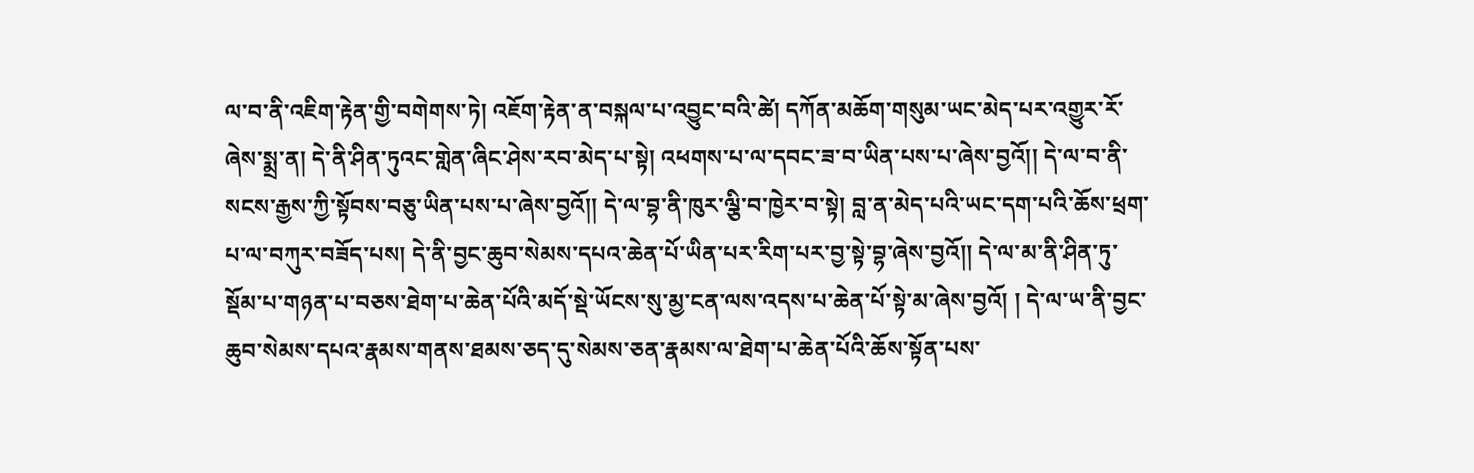ལ་བ་ནི་འཇིག་རྟེན་གྱི་བགེགས་ཏེ། འཇོག་རྟེན་ན་བསྐལ་པ་འབྱུང་བའི་ཚེ། དཀོན་མཆོག་གསུམ་ཡང་མེད་པར་འགྱུར་རོ་ཞེས་སྨྲ་ན། དེ་ནི་ཤིན་ཏུའང་གླེན་ཞིང་ཤེས་རབ་མེད་པ་སྟེ། འཕགས་པ་ལ་དབང་ཟ་བ་ཡིན་པས་པ་ཞེས་བྱའོ།། དེ་ལ་བ་ནི་སངས་རྒྱས་ཀྱི་སྟོབས་བཅུ་ཡིན་པས་པ་ཞེས་བྱའོ།། དེ་ལ་བྷ་ནི་ཁུར་ལྕི་བ་ཁྱེར་བ་སྟེ། བླ་ན་མེད་པའི་ཡང་དག་པའི་ཆོས་ཕྲག་པ་ལ་བཀུར་བཟོད་པས། དེ་ནི་བྱང་ཆུབ་སེམས་དཔའ་ཆེན་པོ་ཡིན་པར་རིག་པར་བྱ་སྟེ་བྷ་ཞེས་བྱའོ།། དེ་ལ་མ་ནི་ཤིན་ཏུ་སྡོམ་པ་གཉན་པ་བཅས་ཐེག་པ་ཆེན་པོའི་མདོ་སྡེ་ཡོངས་སུ་མྱ་ངན་ལས་འདས་པ་ཆེན་པོ་སྟེ་མ་ཞེས་བྱའོ། ། དེ་ལ་ཡ་ནི་བྱང་ཆུབ་སེམས་དཔའ་རྣམས་གནས་ཐམས་ཅད་དུ་སེམས་ཅན་རྣམས་ལ་ཐེག་པ་ཆེན་པོའི་ཆོས་སྟོན་པས་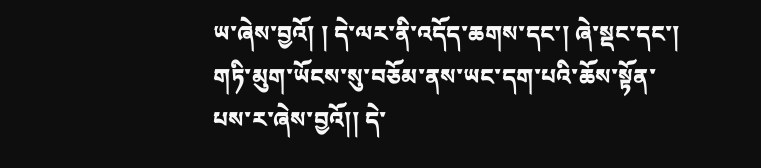ཡ་ཞེས་བྱའོ། ། དེ་ལར་ནི་འདོད་ཆགས་དང་། ཞེ་སྡང་དང་། གཏི་མུག་ཡོངས་སུ་བཅོམ་ནས་ཡང་དག་པའི་ཆོས་སྟོན་པས་ར་ཞེས་བྱའོ།། དེ་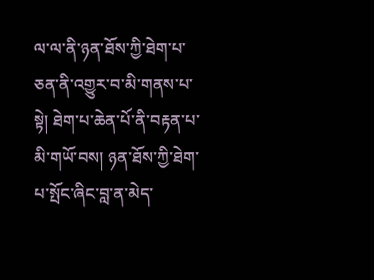ལ་ལ་ནི་ཉན་ཐོས་ཀྱི་ཐེག་པ་ཅན་ནི་འགྱུར་བ་མི་གནས་པ་སྟེ། ཐེག་པ་ཆེན་པོ་ནི་བརྟན་པ་མི་གཡོ་བས། ཉན་ཐོས་ཀྱི་ཐེག་པ་སྤོང་ཞིང་བླ་ན་མེད་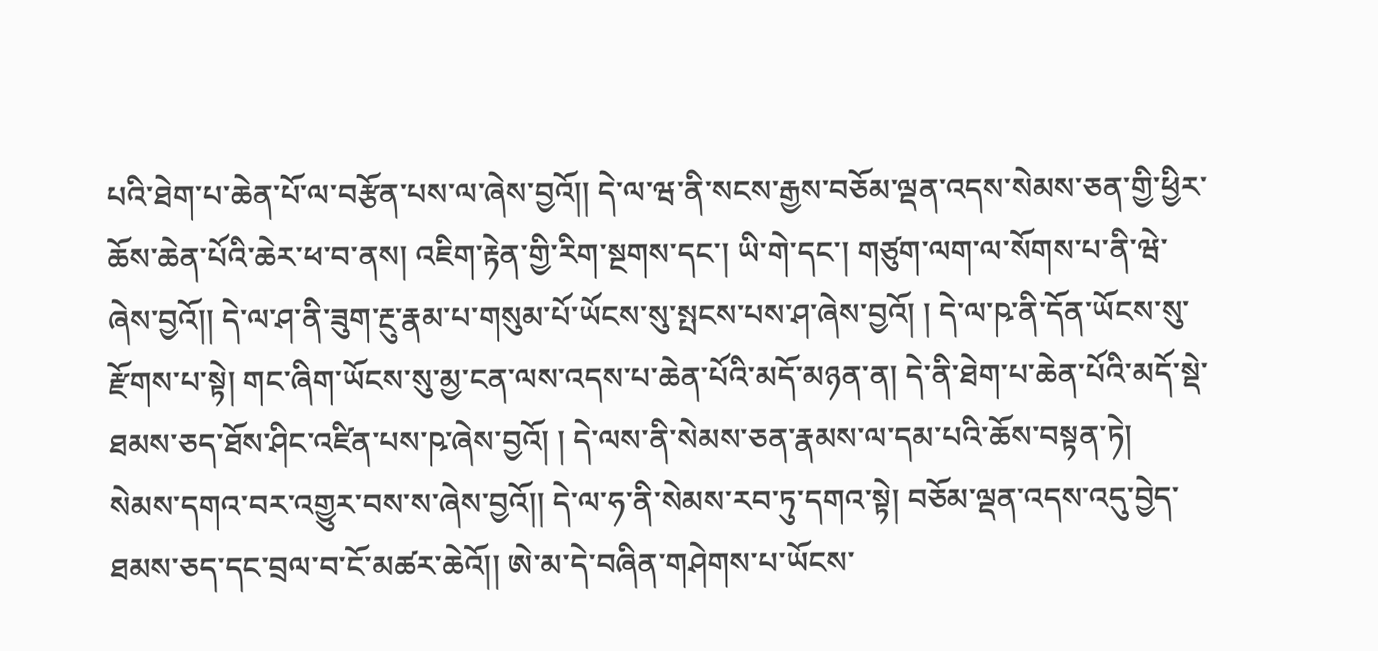པའི་ཐེག་པ་ཆེན་པོ་ལ་བརྩོན་པས་ལ་ཞེས་བྱའོ།། དེ་ལ་ཝ་ནི་སངས་རྒྱས་བཅོམ་ལྡན་འདས་སེམས་ཅན་གྱི་ཕྱིར་ཆོས་ཆེན་པོའི་ཆེར་ཕ་བ་ནས། འཇིག་རྟེན་གྱི་རིག་སྔགས་དང་། ཡི་གེ་དང་། གཙུག་ལག་ལ་སོགས་པ་ནི་ཝེ་ཞེས་བྱའོ།། དེ་ལ་ཤ་ནི་ཟུག་རྔུ་རྣམ་པ་གསུམ་པོ་ཡོངས་སུ་སྤངས་པས་ཤ་ཞེས་བྱའོ། ། དེ་ལ་ཥ་ནི་དོན་ཡོངས་སུ་རྫོགས་པ་སྟེ། གང་ཞིག་ཡོངས་སུ་མྱ་ངན་ལས་འདས་པ་ཆེན་པོའི་མདོ་མཉན་ན། དེ་ནི་ཐེག་པ་ཆེན་པོའི་མདོ་སྡེ་ཐམས་ཅད་ཐོས་ཤིང་འཛིན་པས་ཥ་ཞེས་བྱའོ། ། དེ་ལས་ནི་སེམས་ཅན་རྣམས་ལ་དམ་པའི་ཆོས་བསྟན་ཏེ། སེམས་དགའ་བར་འགྱུར་བས་ས་ཞེས་བྱའོ།། དེ་ལ་ཧ་ནི་སེམས་རབ་ཏུ་དགའ་སྟེ། བཅོམ་ལྡན་འདས་འདུ་བྱེད་ཐམས་ཅད་དང་བྲལ་བ་ངོ་མཚར་ཆེའོ།། ཨེ་མ་དེ་བཞིན་གཤེགས་པ་ཡོངས་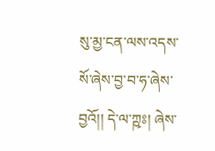སུ་མྱ་ངན་ལས་འདས་སོ་ཞེས་བྱ་བ་ཧ་ཞེས་བྱའོ།། དེ་ལ་ཀྵཿ། ཞེས་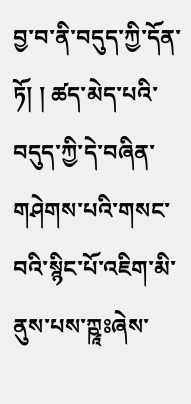བྱ་བ་ནི་བདུད་ཀྱི་དོན་ཏོ། ། ཚད་མེད་པའི་བདུད་ཀྱི་དེ་བཞིན་གཤེགས་པའི་གསང་བའི་སྙིང་པོ་འཇིག་མི་ནུས་པས་ཀྵཱཿཞེས་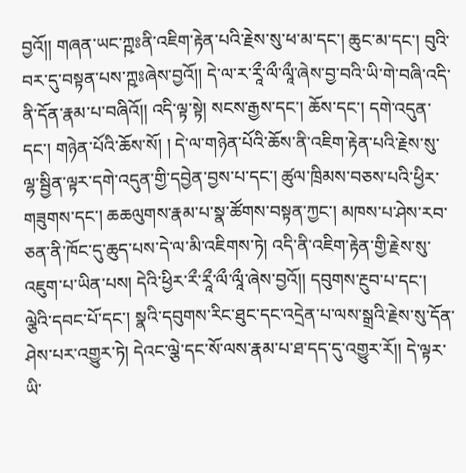བྱའོ།། གཞན་ཡང་ཀྵཿནི་འཇིག་རྟེན་པའི་རྗེས་སུ་ཕ་མ་དང་། ཆུང་མ་དང་། བུའི་བར་དུ་བསྟན་པས་ཀྵཿཞེས་བྱའོ།། དེ་ལ་ར་རཱྀ་ལྀ་ལཱྀ་ཞེས་བྱ་བའི་ཡི་གེ་བཞི་འདི་ནི་དོན་རྣམ་པ་བཞིའོ།། འདི་ལྟ་སྟེ། སངས་རྒྱས་དང་། ཆོས་དང་། དགེ་འདུན་དང་། གཉེན་པོའི་ཆོས་སོ། ། དེ་ལ་གཉེན་པོའི་ཆོས་ནི་འཇིག་རྟེན་པའི་རྗེས་སུ་ལྷ་སྦྱིན་ལྟར་དགེ་འདུན་གྱི་དབྱེན་བྱས་པ་དང་། ཚུལ་ཁྲིམས་བཅས་པའི་ཕྱིར་གཟུགས་དང་། ཆཆལུགས་རྣམ་པ་སྣ་ཚོགས་བསྟན་ཀྱང་། མཁས་པ་ཤེས་རབ་ཅན་ནི་ཁོང་དུ་ཆུད་པས་དེ་ལ་མི་འཇིགས་ཏེ། འདི་ནི་འཇིག་རྟེན་གྱི་རྗེས་སུ་འཇུག་པ་ཡིན་པས། དེའི་ཕྱིར་རྀ་རཱྀ་ལྀ་ལཱྀ་ཞེས་བྱའོ།། དབུགས་རྔུབ་པ་དང་། ལྕེའི་དབང་པོ་དང་། སྣའི་དབུགས་རིང་ཐུང་དང་འདྲེན་པ་ལས་སྒྲའི་རྗེས་སུ་དོན་ཤེས་པར་འགྱུར་ཏེ། དེའང་ལྕེ་དང་སོ་ལས་རྣམ་པ་ཐ་དད་དུ་འགྱུར་རོ།། དེ་ལྟར་ཡི་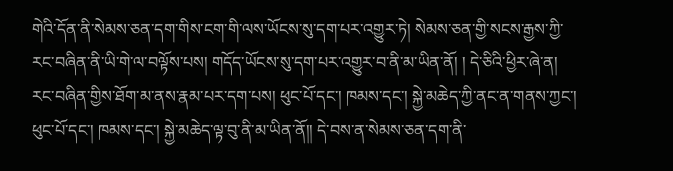གེའི་དོན་ནི་སེམས་ཅན་དག་གིས་ངག་གི་ལས་ཡོངས་སུ་དག་པར་འགྱུར་ཏེ། སེམས་ཅན་གྱི་སངས་རྒྱས་ཀྱི་རང་བཞིན་ནི་ཡི་གེ་ལ་བལྟོས་པས། གདོད་ཡོངས་སུ་དག་པར་འགྱུར་བ་ནི་མ་ཡིན་ནོ། ། དེ་ཅིའི་ཕྱིར་ཞེ་ན། རང་བཞིན་གྱིས་ཐོག་མ་ནས་རྣམ་པར་དག་པས། ཕུང་པོ་དང་། ཁམས་དང་། སྐྱེ་མཆེད་ཀྱི་ནང་ན་གནས་ཀྱང་། ཕུང་པོ་དང་། ཁམས་དང་། སྐྱེ་མཆེད་ལྟ་བུ་ནི་མ་ཡིན་ནོ།། དེ་བས་ན་སེམས་ཅན་དག་ནི་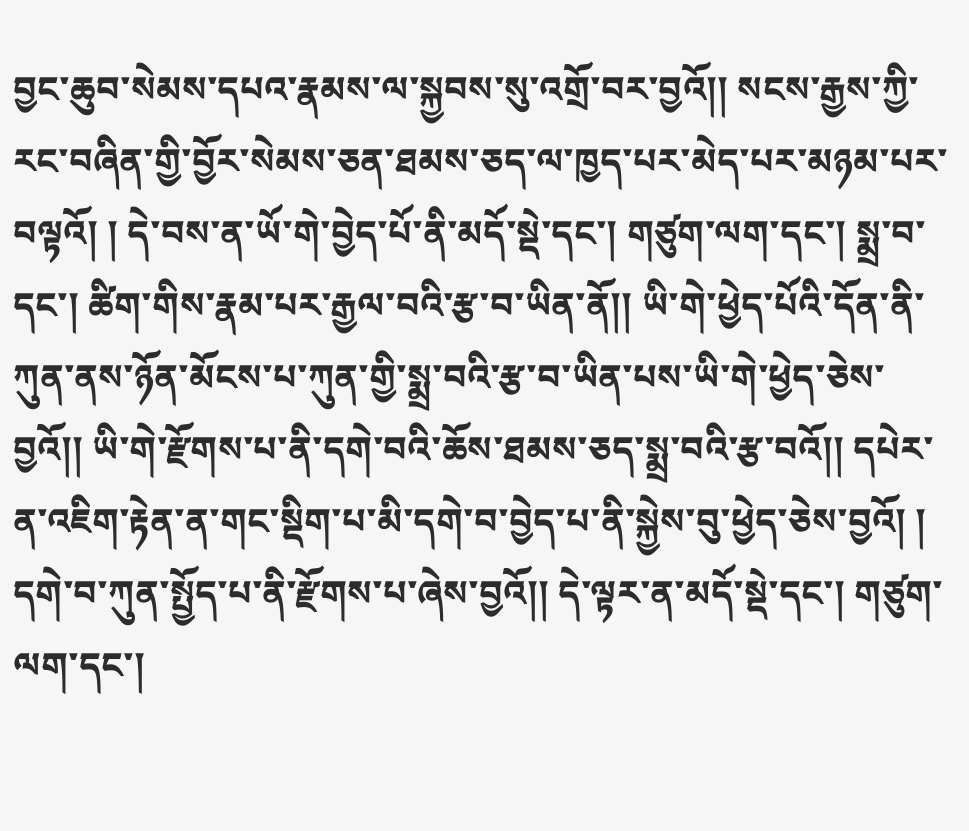བྱང་ཆུབ་སེམས་དཔའ་རྣམས་ལ་སྐྱབས་སུ་འགྲོ་བར་བྱའོ།། སངས་རྒྱས་ཀྱི་རང་བཞིན་གྱི་བྱོར་སེམས་ཅན་ཐམས་ཅད་ལ་ཁྱད་པར་མེད་པར་མཉམ་པར་བལྟའོ། ། དེ་བས་ན་ཡོ་གེ་བྱེད་པོ་ནི་མདོ་སྡེ་དང་། གཙུག་ལག་དང་། སྨྲ་བ་དང་། ཚིག་གིས་རྣམ་པར་རྒྱལ་བའི་རྩ་བ་ཡིན་ནོ།། ཡི་གེ་ཕྱེད་པོའི་དོན་ནི་ཀུན་ནས་ཉོན་མོངས་པ་ཀུན་གྱི་སྨྲ་བའི་རྩ་བ་ཡིན་པས་ཡི་གེ་ཕྱེད་ཅེས་བྱའོ།། ཡི་གེ་རྫོགས་པ་ནི་དགེ་བའི་ཆོས་ཐམས་ཅད་སྨྲ་བའི་རྩ་བའོ།། དཔེར་ན་འཇིག་རྟེན་ན་གང་སྡིག་པ་མི་དགེ་བ་བྱེད་པ་ནི་སྐྱེས་བུ་ཕྱེད་ཅེས་བྱའོ། ། དགེ་བ་ཀུན་སྤྱོད་པ་ནི་རྫོགས་པ་ཞེས་བྱའོ།། དེ་ལྟར་ན་མདོ་སྡེ་དང་། གཙུག་ལག་དང་།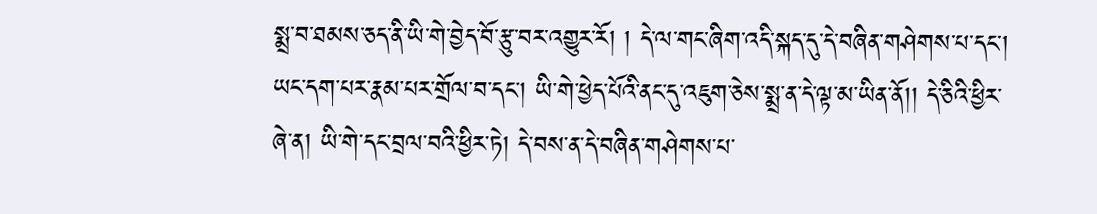སྨྲ་བ་ཐམས་ཅད་ནི་ཡི་གེ་བྱེད་བོ་རྩུ་བར་འགྱུར་རོ། ། དེ་ལ་གང་ཞིག་འདི་སྐད་དུ་དེ་བཞིན་གཤེགས་པ་དང་། ཡང་དག་པར་རྣམ་པར་གྲོལ་བ་དང་། ཡི་གེ་ཕྱེད་པོའི་ནང་དུ་འཇུག་ཅེས་སྨྲ་ན་དེ་ལྟ་མ་ཡིན་ནོ།། དེ་ཅིའི་ཕྱིར་ཞེ་ན། ཡི་གེ་དང་བྲལ་བའི་ཕྱིར་ཏེ། དེ་བས་ན་དེ་བཞིན་གཤེགས་པ་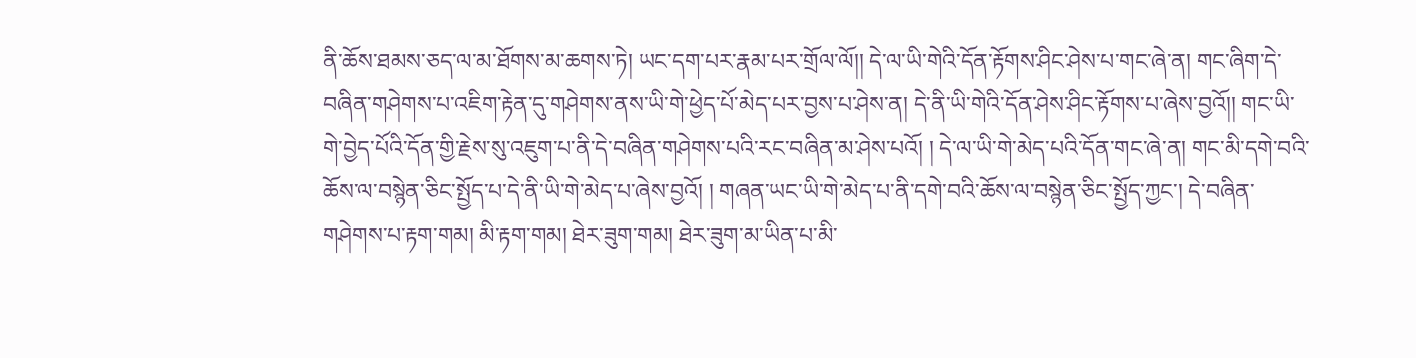ནི་ཆོས་ཐམས་ཅད་ལ་མ་ཐོགས་མ་ཆགས་ཏེ། ཡང་དག་པར་རྣམ་པར་གྲོལ་ལོ།། དེ་ལ་ཡི་གེའི་དོན་རྟོགས་ཤིང་ཤེས་པ་གང་ཞེ་ན། གང་ཞིག་དེ་བཞིན་གཤེགས་པ་འཇིག་རྟེན་དུ་གཤེགས་ནས་ཡི་གེ་ཕྱེད་པོ་མེད་པར་བྱས་པ་ཤེས་ན། དེ་ནི་ཡི་གེའི་དོན་ཤེས་ཤིང་རྟོགས་པ་ཞེས་བྱའོ།། གང་ཡི་གེ་བྱེད་པོའི་དོན་གྱི་རྗེས་སུ་འཇུག་པ་ནི་དེ་བཞིན་གཤེགས་པའི་རང་བཞིན་མ་ཤེས་པའོ། ། དེ་ལ་ཡི་གེ་མེད་པའི་དོན་གང་ཞེ་ན། གང་མི་དགེ་བའི་ཆོས་ལ་བསྙེན་ཅིང་སྤྱོད་པ་དེ་ནི་ཡི་གེ་མེད་པ་ཞེས་བྱའོ། ། གཞན་ཡང་ཡི་གེ་མེད་པ་ནི་དགེ་བའི་ཆོས་ལ་བསྙེན་ཅིང་སྤྱོད་ཀྱང་། དེ་བཞིན་གཤེགས་པ་རྟག་གམ། མི་རྟག་གམ། ཐེར་ཟུག་གམ། ཐེར་ཟུག་མ་ཡིན་པ་མི་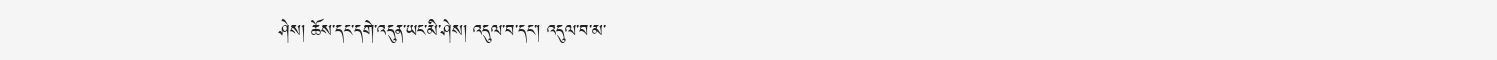ཤེས། ཆོས་དང་དགེ་འདུན་ཡང་མི་ཤེས། འདུལ་བ་དང་། འདུལ་བ་མ་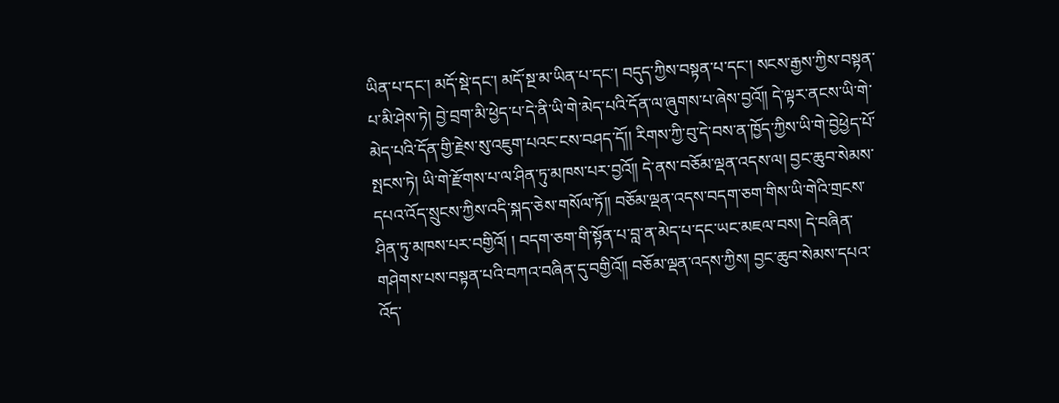ཡིན་པ་དང་། མདོ་སྡེ་དང་། མདོ་སྔ་མ་ཡིན་པ་དང་། བདུད་ཀྱིས་བསྟན་པ་དང་། སངས་རྒྱས་ཀྱིས་བསྟན་པ་མི་ཤེས་ཏེ། བྱེ་བྲག་མི་ཕྱེད་པ་དེ་ནི་ཡི་གེ་མེད་པའི་དོན་ལ་ཞུགས་པ་ཞེས་བྱའོ།། དེ་ལྟར་ནངས་ཡི་གེ་མེད་པའི་དོན་གྱི་རྗེས་སུ་འཇུག་པའང་ངས་བཤད་དོ།། རིགས་ཀྱི་བུ་དེ་བས་ན་ཁྱོད་ཀྱིས་ཡི་གེ་བྱེཕྱེད་པོ་སྤངས་ཏེ། ཡི་གེ་རྫོགས་པ་ལ་ཤིན་ཏུ་མཁས་པར་བྱའོ།། དེ་ནས་བཅོམ་ལྡན་འདས་ལ། བྱང་ཆུབ་སེམས་དཔའ་འོད་སྲུངས་ཀྱིས་འདི་སྐད་ཅེས་གསོལ་ཏོ།། བཅོམ་ལྡན་འདས་བདག་ཅག་གིས་ཡི་གེའི་གྲངས་ཤིན་ཏུ་མཁས་པར་བགྱིའོ། ། བདག་ཅག་གི་སྟོན་པ་བླ་ན་མེད་པ་དང་ཡང་མཇལ་བས། དེ་བཞིན་གཤེགས་པས་བསྟན་པའི་བཀའ་བཞིན་དུ་བགྱིའོ།། བཅོམ་ལྡན་འདས་ཀྱིས། བྱང་ཆུབ་སེམས་དཔའ་འོད་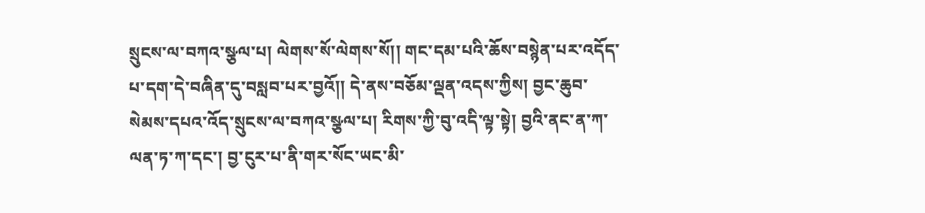སྲུངས་ལ་བཀའ་སྩལ་པ། ལེགས་སོ་ལེགས་སོ།། གང་དམ་པའི་ཆོས་བསྙེན་པར་འདོད་པ་དག་དེ་བཞིན་དུ་བསླབ་པར་བྱའོ།། དེ་ནས་བཅོམ་ལྡན་འདས་ཀྱིས། བྱང་ཆུབ་སེམས་དཔའ་འོད་སྲུངས་ལ་བཀའ་སྩལ་པ། རིགས་ཀྱི་བུ་འདི་ལྟ་སྟེ། བྱའི་ནང་ན་ཀ་ལན་ཏ་ཀ་དང་། བྱ་ངུར་པ་ནི་གར་སོང་ཡང་མི་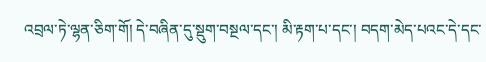འབྲལ་ཏེ་ལྷན་ཅིག་གོ། དེ་བཞིན་དུ་སྡུག་བསྔལ་དང་། མི་རྟག་པ་དང་། བདག་མེད་པའང་དེ་དང་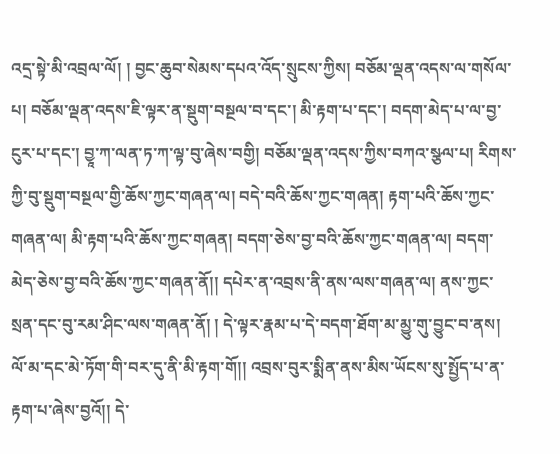འདྲ་སྟེ་མི་འབྲལ་ལོ། ། བྱང་ཆུབ་སེམས་དཔའ་འོད་སྲུངས་ཀྱིས། བཅོམ་ལྡན་འདས་ལ་གསོལ་པ། བཅོམ་ལྡན་འདས་ཇི་ལྟར་ན་སྡུག་བསྔལ་བ་དང་། མི་རྟག་པ་དང་། བདག་མེད་པ་ལ་བྱ་ངུར་པ་དང་། བྱཱ་ཀ་ལན་ཏ་ཀ་ལྟ་བུ་ཞེས་བགྱི། བཅོམ་ལྡན་འདས་ཀྱིས་བཀའ་སྩལ་པ། རིགས་ཀྱི་བུ་སྡུག་བསྔལ་གྱི་ཆོས་ཀྱང་གཞན་ལ། བདེ་བའི་ཆོས་ཀྱང་གཞན། རྟག་པའི་ཆོས་ཀྱང་གཞན་ལ། མི་རྟག་པའི་ཆོས་ཀྱང་གཞན། བདག་ཅེས་བྱ་བའི་ཆོས་ཀྱང་གཞན་ལ། བདག་མེད་ཅེས་བྱ་བའི་ཆོས་ཀྱང་གཞན་ནོ།། དཔེར་ན་འབྲས་ནི་ནས་ལས་གཞན་ལ། ནས་ཀྱང་སྲན་དང་བུ་རམ་ཤིང་ལས་གཞན་ནོ། ། དེ་ལྟར་རྣམ་པ་དེ་བདག་ཐོག་མ་མྱུ་གུ་བྱུང་བ་ནས། ལོ་མ་དང་མེ་ཏོག་གི་བར་དུ་ནི་མི་རྟག་གོ།། འབྲས་བུར་སྨིན་ནས་མིས་ཡོངས་སུ་སྤྱོད་པ་ན་རྟག་པ་ཞེས་བྱའོ།། དེ་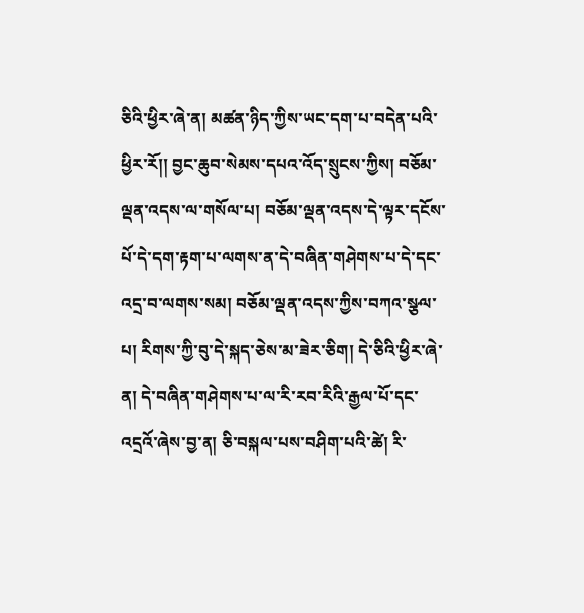ཅིའི་ཕྱིར་ཞེ་ན། མཚན་ཉིད་ཀྱིས་ཡང་དག་པ་བདེན་པའི་ཕྱིར་རོ།། བྱང་ཆུབ་སེམས་དཔའ་འོད་སྲུངས་ཀྱིས། བཅོམ་ལྡན་འདས་ལ་གསོལ་པ། བཅོམ་ལྡན་འདས་དེ་ལྟར་དངོས་པོ་དེ་དག་རྟག་པ་ལགས་ན་དེ་བཞིན་གཤེགས་པ་དེ་དང་འདྲ་བ་ལགས་སམ། བཅོམ་ལྡན་འདས་ཀྱིས་བཀའ་སྩལ་པ། རིགས་ཀྱི་བུ་དེ་སྐད་ཅེས་མ་ཟེར་ཅིག། དེ་ཅིའི་ཕྱིར་ཞེ་ན། དེ་བཞིན་གཤེགས་པ་ལ་རི་རབ་རིའི་རྒྱལ་པོ་དང་འདྲའོ་ཞེས་བྱ་ན། ཅི་བསྐལ་པས་བཤིག་པའི་ཚེ། རི་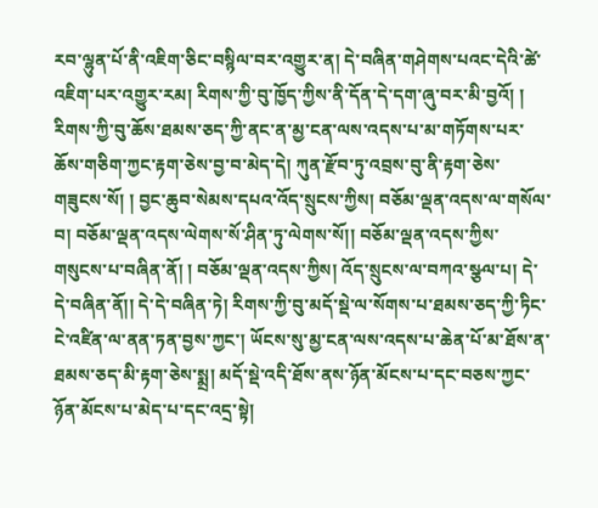རབ་ལྷུན་པོ་ནི་འཇིག་ཅིང་བསྙིལ་བར་འགྱུར་ན། དེ་བཞིན་གཤེགས་པའང་དེའི་ཚེ་འཇིག་པར་འགྱུར་རམ། རིགས་ཀྱི་བུ་ཁྱོད་ཀྱིས་ནི་དོན་དེ་དག་ཞུ་བར་མི་བྱའོ། ། རིགས་ཀྱི་བུ་ཆོས་ཐམས་ཅད་ཀྱི་ནང་ན་མྱ་ངན་ལས་འདས་པ་མ་གཏོགས་པར་ཆོས་གཅིག་ཀྱང་རྟག་ཅེས་བྱ་བ་མེད་དེ། ཀུན་རྫོབ་ཏུ་འབྲས་བུ་ནི་རྟག་ཅེས་གཟུངས་སོ། ། བྱང་ཆུབ་སེམས་དཔའ་འོད་སྲུངས་ཀྱིས། བཅོམ་ལྡན་འདས་ལ་གསོལ་བ། བཅོམ་ལྡན་འདས་ལེགས་སོ་ཤིན་ཏུ་ལེགས་སོ།། བཅོམ་ལྡན་འདས་ཀྱིས་གསུངས་པ་བཞིན་ནོ། ། བཅོམ་ལྡན་འདས་ཀྱིས། འོད་སྲུངས་ལ་བཀའ་སྩལ་པ། དེ་དེ་བཞིན་ནོ།། དེ་དེ་བཞིན་ཏེ། རིགས་ཀྱི་བུ་མདོ་སྡེ་ལ་སོགས་པ་ཐམས་ཅད་ཀྱི་ཏིང་ངེ་འཛིན་ལ་ནན་ཏན་བྱས་ཀྱང་། ཡོངས་སུ་མྱ་ངན་ལས་འདས་པ་ཆེན་པོ་མ་ཐོས་ན་ཐམས་ཅད་མི་རྟག་ཅེས་སྨྲ། མདོ་སྡེ་འདི་ཐོས་ནས་ཉོན་མོངས་པ་དང་བཅས་ཀྱང་ཉོན་མོངས་པ་མེད་པ་དང་འདྲ་སྟེ།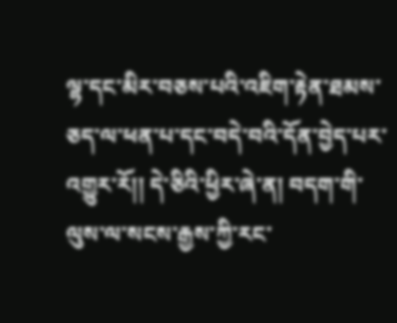ལྷ་དང་མིར་བཅས་པའི་འཇིག་རྟེན་ཐམས་ཅད་ལ་ཕན་པ་དང་བདེ་བའི་དོན་བྱེད་པར་འགྱུར་རོ།། དེ་ཅིའི་ཕྱིར་ཞེ་ན། བདག་གི་ལུས་ལ་སངས་རྒྱས་ཀྱི་རང་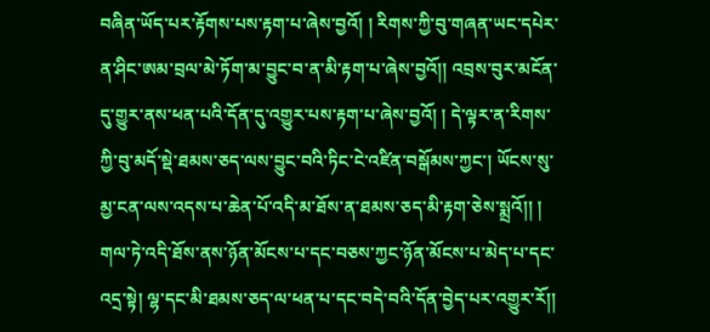བཞིན་ཡོད་པར་རྟོགས་པས་རྟག་པ་ཞེས་བྱའོ། ། རིགས་ཀྱི་བུ་གཞན་ཡང་དཔེར་ན་ཤིང་ཨམ་བྲལ་མེ་ཏོག་མ་བྱུང་བ་ན་མི་རྟག་པ་ཞེས་བྱའོ།། འབྲས་བུར་མངོན་དུ་གྱུར་ནས་ཕན་པའི་དོན་དུ་འགྱུར་པས་རྟག་པ་ཞེས་བྱའོ། ། དེ་ལྟར་ན་རིགས་ཀྱི་བུ་མདོ་སྡེ་ཐམས་ཅད་ལས་བྱུང་བའི་ཏིང་ངེ་འཛིན་བསྒོམས་ཀྱང་། ཡོངས་སུ་མྱ་ངན་ལས་འདས་པ་ཆེན་པོ་འདི་མ་ཐོས་ན་ཐམས་ཅད་མི་རྟག་ཅེས་སྨྲའོ།། ། གལ་ཏེ་འདི་ཐོས་ནས་ཉོན་མོངས་པ་དང་བཅས་ཀྱང་ཉོན་མོངས་པ་མེད་པ་དང་འདྲ་སྟེ། ལྷ་དང་མི་ཐམས་ཅད་ལ་ཕན་པ་དང་བདེ་བའི་དོན་བྱེད་པར་འགྱུར་རོ།།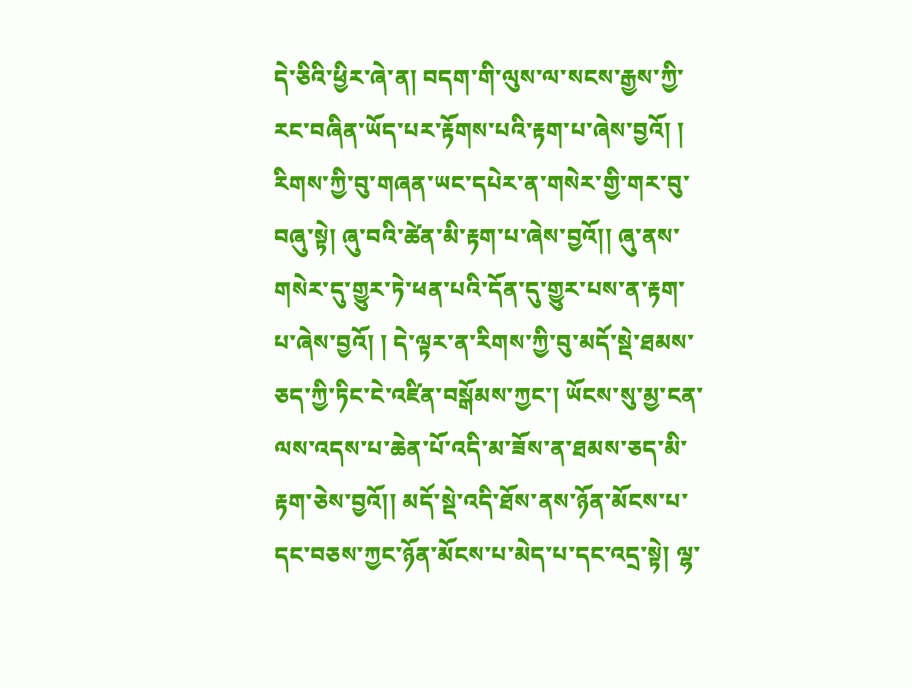དེ་ཅིའི་ཕྱིར་ཞེ་ན། བདག་གི་ལུས་ལ་སངས་རྒྱས་ཀྱི་རང་བཞིན་ཡོད་པར་རྟོགས་པའི་རྟག་པ་ཞེས་བྱའོ། ། རིགས་ཀྱི་བུ་གཞན་ཡང་དཔེར་ན་གསེར་གྱི་གར་བུ་བཞུ་སྟེ། ཞུ་བའི་ཚེན་མི་རྟག་པ་ཞེས་བྱའོ།། ཞུ་ནས་གསེར་དུ་གྱུར་ཏེ་ཕན་པའི་དོན་དུ་གྱུར་པས་ན་རྟག་པ་ཞེས་བྱའོ། ། དེ་ལྟར་ན་རིགས་ཀྱི་བུ་མདོ་སྡེ་ཐམས་ཅད་ཀྱི་ཏིང་ངེ་འཛིན་བསྒོམས་ཀྱང་། ཡོངས་སུ་མྱ་ངན་ལས་འདས་པ་ཆེན་པོ་འདི་མ་ཟོས་ན་ཐམས་ཅད་མི་རྟག་ཅེས་བྱའོ།། མདོ་སྡེ་འདི་ཐོས་ནས་ཉོན་མོངས་པ་དང་བཅས་ཀྱང་ཉོན་མོངས་པ་མེད་པ་དང་འདྲ་སྟེ། ལྷ་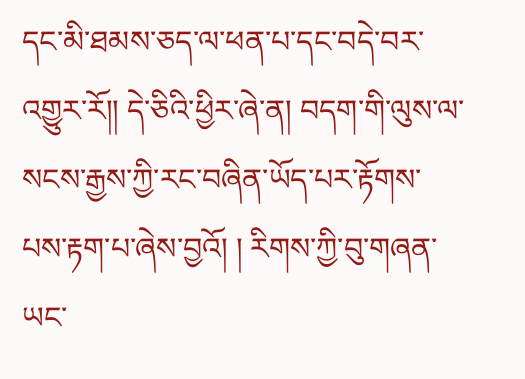དང་མི་ཐམས་ཅད་ལ་ཕན་པ་དང་བདེ་བར་འགྱུར་རོ།། དེ་ཅིའི་ཕྱིར་ཞེ་ན། བདག་གི་ལུས་ལ་སངས་རྒྱས་ཀྱི་རང་བཞིན་ཡོད་པར་རྟོགས་པས་རྟག་པ་ཞེས་བྱའོ། ། རིགས་ཀྱི་བུ་གཞན་ཡང་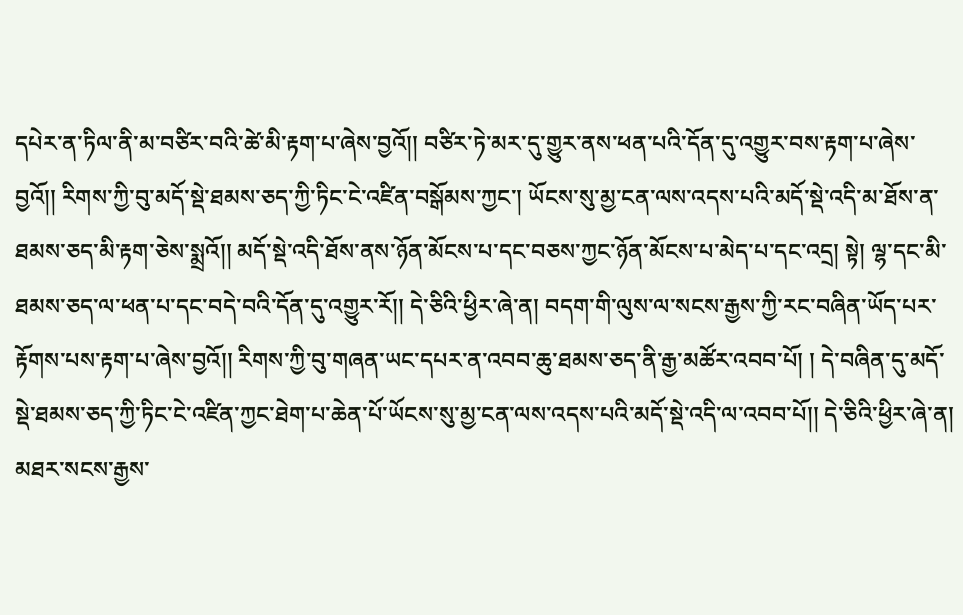དཔེར་ན་ཏིལ་ནི་མ་བཙིར་བའི་ཚེ་མི་རྟག་པ་ཞེས་བྱའོ།། བཙིར་ཏེ་མར་དུ་གྱུར་ནས་ཕན་པའི་དོན་དུ་འགྱུར་བས་རྟག་པ་ཞེས་བྱའོ།། རིགས་ཀྱི་བུ་མདོ་སྡེ་ཐམས་ཅད་ཀྱི་ཏིང་ངེ་འཛིན་བསྒོམས་ཀྱང་། ཡོངས་སུ་མྱ་ངན་ལས་འདས་པའི་མདོ་སྡེ་འདི་མ་ཐོས་ན་ཐམས་ཅད་མི་རྟག་ཅེས་སྨྲའོ།། མདོ་སྡེ་འདི་ཐོས་ནས་ཉོན་མོངས་པ་དང་བཅས་ཀྱང་ཉོན་མོངས་པ་མེད་པ་དང་འདྲ། སྟེ། ལྷ་དང་མི་ཐམས་ཅད་ལ་ཕན་པ་དང་བདེ་བའི་དོན་དུ་འགྱུར་རོ།། དེ་ཅིའི་ཕྱིར་ཞེ་ན། བདག་གི་ལུས་ལ་སངས་རྒྱས་ཀྱི་རང་བཞིན་ཡོད་པར་རྟོགས་པས་རྟག་པ་ཞེས་བྱའོ།། རིགས་ཀྱི་བུ་གཞན་ཡང་དཔར་ན་འབབ་ཆུ་ཐམས་ཅད་ནི་རྒྱ་མཚོར་འབབ་པོ། ། དེ་བཞིན་དུ་མདོ་སྡེ་ཐམས་ཅད་ཀྱི་ཏིང་ངེ་འཛིན་ཀྱང་ཐེག་པ་ཆེན་པོ་ཡོངས་སུ་མྱ་ངན་ལས་འདས་པའི་མདོ་སྡེ་འདི་ལ་འབབ་པོ།། དེ་ཅིའི་ཕྱིར་ཞེ་ན། མཐར་སངས་རྒྱས་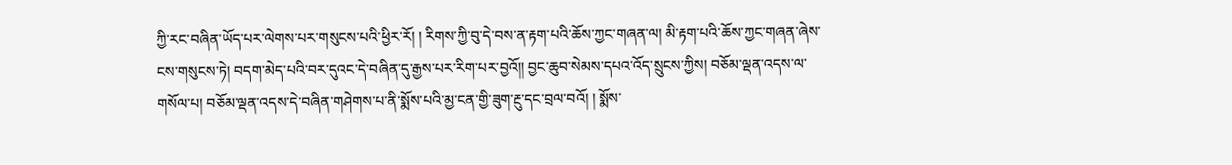ཀྱི་རང་བཞིན་ཡོད་པར་ལེགས་པར་གསུངས་པའི་ཕྱིར་རོ། ། རིགས་ཀྱི་བུ་དེ་བས་ན་རྟག་པའི་ཆོས་ཀྱང་གཞན་ལ། མི་རྟག་པའི་ཆོས་ཀྱང་གཞན་ཞེས་ངས་གསུངས་ཏེ། བདག་མེད་པའི་བར་དུའང་དེ་བཞིན་དུ་རྒྱས་པར་རིག་པར་བྱའོ།། བྱང་ཆུབ་སེམས་དཔའ་འོད་སྲུངས་ཀྱིས། བཅོམ་ལྡན་འདས་ལ་གསོལ་པ། བཅོམ་ལྡན་འདས་དེ་བཞིན་གཤེགས་པ་ནི་སྨོས་པའི་མྱ་ངན་གྱི་ཟུག་རྔུ་དང་བྲལ་བའོ། ། སྨོས་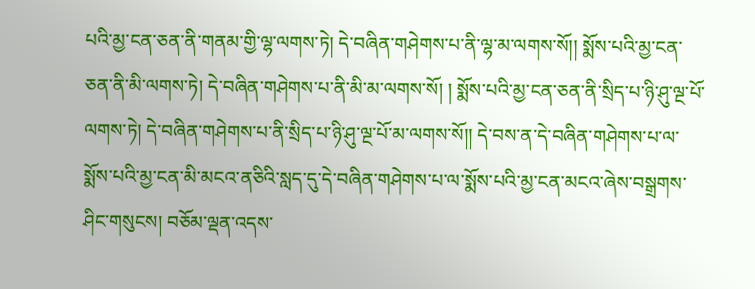པའི་མྱ་ངན་ཅན་ནི་གནམ་གྱི་ལྷ་ལགས་ཏེ། དེ་བཞིན་གཤེགས་པ་ནི་ལྷ་མ་ལགས་སོ།། སྨོས་པའི་མྱ་ངན་ཅན་ནི་མི་ལགས་ཏེ། དེ་བཞིན་གཤེགས་པ་ནི་མི་མ་ལགས་སོ། ། སྨོས་པའི་མྱ་ངན་ཅན་ནི་སྲིད་པ་ཉི་ཤུ་ལྔ་པོ་ལགས་ཏེ། དེ་བཞིན་གཤེགས་པ་ནི་སྲིད་པ་ཉི་ཤུ་ལྔ་པོ་མ་ལགས་སོ།། དེ་བས་ན་དེ་བཞིན་གཤེགས་པ་ལ་སྨོས་པའི་མྱ་ངན་མི་མངའ་ནཅིའི་སླད་དུ་དེ་བཞིན་གཤེགས་པ་ལ་སྨོས་པའི་མྱ་ངན་མངའ་ཞེས་བསྒྲགས་ཤིང་གསུངས། བཅོམ་ལྡན་འདས་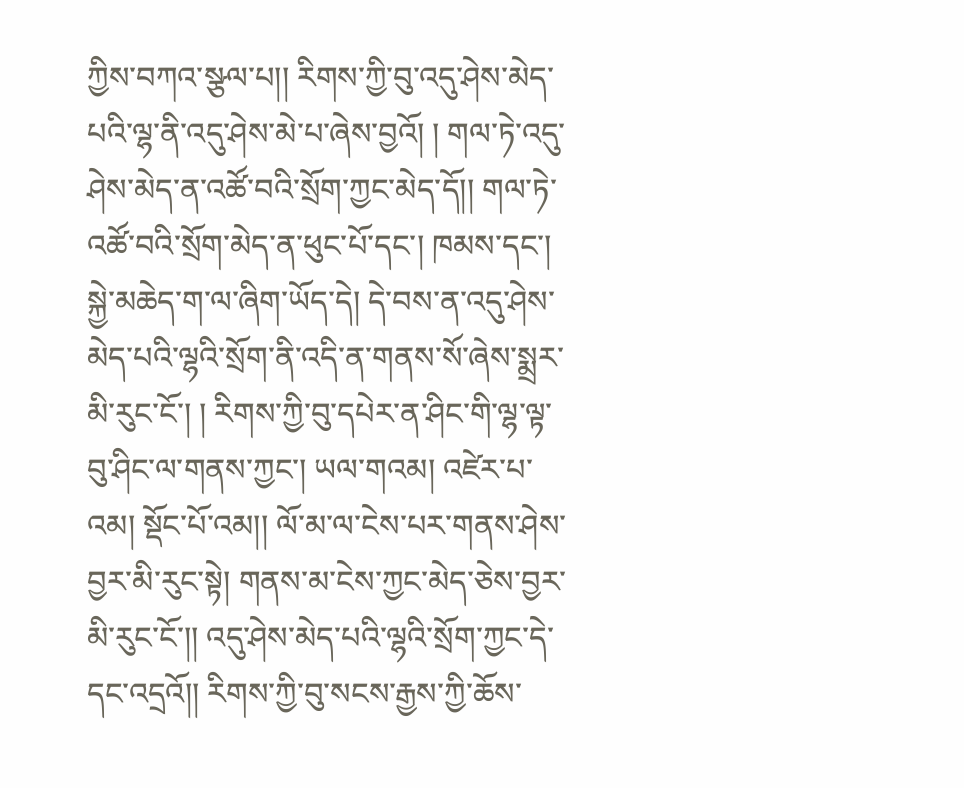ཀྱིས་བཀའ་སྩལ་པ།། རིགས་ཀྱི་བུ་འདུ་ཤེས་མེད་པའི་ལྷ་ནི་འདུ་ཤེས་མེ་པ་ཞེས་བྱའོ། ། གལ་ཏེ་འདུ་ཤེས་མེད་ན་འཚོ་བའི་སྲོག་ཀྱང་མེད་དོ།། གལ་ཏེ་འཚོ་བའི་སྲོག་མེད་ན་ཕུང་པོ་དང་། ཁམས་དང་། སྐྱེ་མཆེད་ག་ལ་ཞིག་ཡོད་དེ། དེ་བས་ན་འདུ་ཤེས་མེད་པའི་ལྷའི་སྲོག་ནི་འདི་ན་གནས་སོ་ཞེས་སྨྲར་མི་རུང་ངོ་། ། རིགས་ཀྱི་བུ་དཔེར་ན་ཤིང་གི་ལྷ་ལྟ་བུ་ཤིང་ལ་གནས་ཀྱང་། ཡལ་གའམ། འཛེར་པ་འམ། སྡོང་པོ་འམ།། ལོ་མ་ལ་ངེས་པར་གནས་ཤེས་བྱར་མི་རུང་སྟེ། གནས་མ་ངེས་ཀྱང་མེད་ཅེས་བྱར་མི་རུང་ངོ་།། འདུ་ཤེས་མེད་པའི་ལྷའི་སྲོག་ཀྱང་དེ་དང་འདྲའོ།། རིགས་ཀྱི་བུ་སངས་རྒྱས་ཀྱི་ཆོས་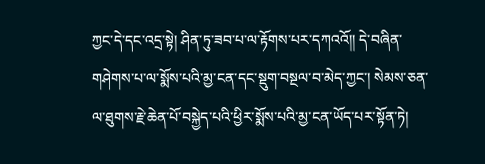ཀྱང་དེ་དང་འདྲ་སྟེ། ཤིན་ཏུ་ཟབ་པ་ལ་རྟོགས་པར་དཀའའོ།། དེ་བཞིན་གཤེགས་པ་ལ་སྨོས་པའི་མྱ་ངན་དང་སྡུག་བསྔལ་བ་མེད་ཀྱང་། སེམས་ཅན་ལ་ཐུགས་རྗེ་ཆེན་པོ་བསྐྱེད་པའི་ཕྱིར་སྨོས་པའི་མྱ་ངན་ཡོད་པར་སྟོན་ཏེ།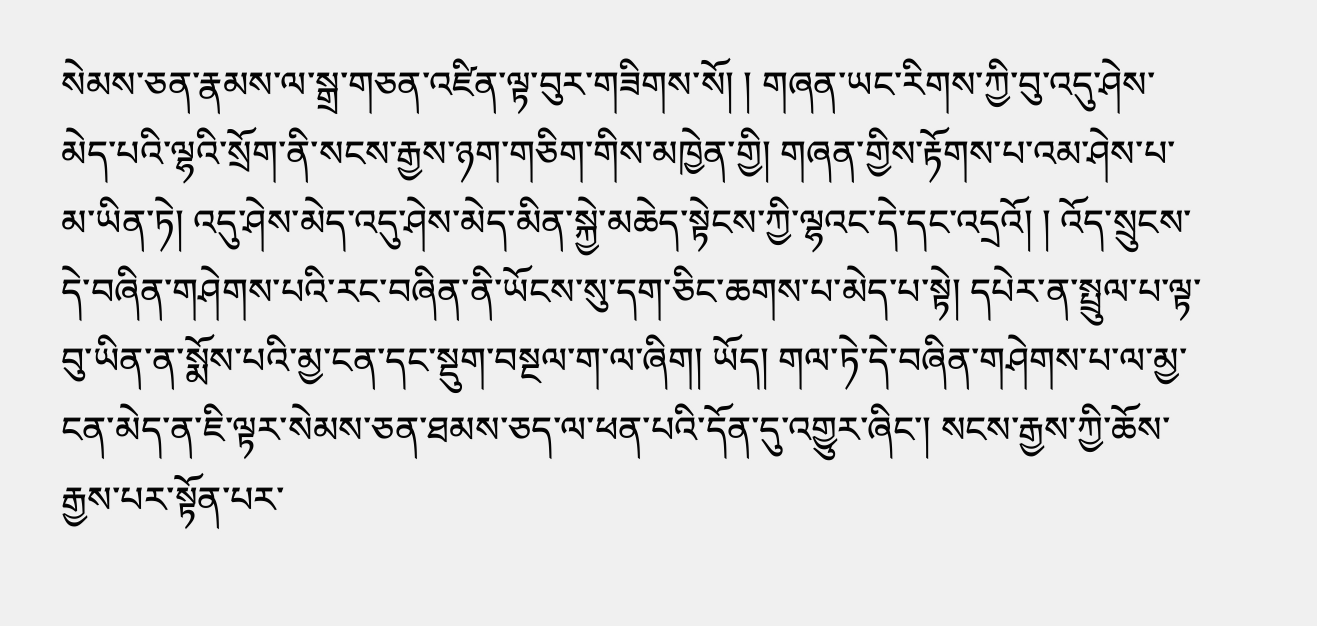སེམས་ཅན་རྣམས་ལ་སྒྲ་གཅན་འཛིན་ལྟ་བུར་གཟིགས་སོ། ། གཞན་ཡང་རིགས་ཀྱི་བུ་འདུ་ཤེས་མེད་པའི་ལྷའི་སྲོག་ནི་སངས་རྒྱས་ཉག་གཅིག་གིས་མཁྱེན་གྱི། གཞན་གྱིས་རྟོགས་པ་འམ་ཤེས་པ་མ་ཡིན་ཏེ། འདུ་ཤེས་མེད་འདུ་ཤེས་མེད་མིན་སྐྱེ་མཆེད་སྟེངས་ཀྱི་ལྷའང་དེ་དང་འདྲའོ། ། འོད་སྲུངས་དེ་བཞིན་གཤེགས་པའི་རང་བཞིན་ནི་ཡོངས་སུ་དག་ཅིང་ཆགས་པ་མེད་པ་སྟེ། དཔེར་ན་སྤྲུལ་པ་ལྟ་བུ་ཡིན་ན་སྨོས་པའི་མྱ་ངན་དང་སྡུག་བསྔལ་ག་ལ་ཞིག། ཡོད། གལ་ཏེ་དེ་བཞིན་གཤེགས་པ་ལ་མྱ་ངན་མེད་ན་ཇི་ལྟར་སེམས་ཅན་ཐམས་ཅད་ལ་ཕན་པའི་དོན་དུ་འགྱུར་ཞིང་། སངས་རྒྱས་ཀྱི་ཆོས་རྒྱས་པར་སྟོན་པར་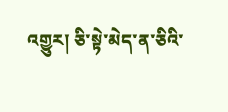འགྱུར། ཅི་སྟེ་མེད་ན་ཅིའི་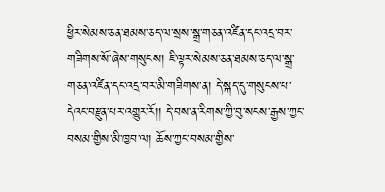ཕྱིར་སེམས་ཅན་ཐམས་ཅད་ལ་སྲས་སྒྲ་གཅན་འཛིན་དང་འདྲ་བར་གཟིགས་སོ་ཞེས་གསུངས། ཇི་ལྟར་སེམས་ཅན་ཐམས་ཅད་ལ་སྒྲ་གཅན་འཛིན་དང་འདྲ་བར་མི་གཟིགས་ན། དེ་སྐད་དུ་གསུངས་པ་དེའང་བརྫུན་པར་འགྱུར་རོ།། དེ་བས་ན་རིགས་ཀྱི་བུ་སངས་རྒྱས་ཀྱང་བསམ་གྱིས་མི་ཁྱབ་ལ། ཆོས་ཀྱང་བསམ་གྱིས་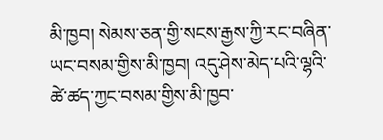མི་ཁྱབ། སེམས་ཅན་གྱི་སངས་རྒྱས་ཀྱི་རང་བཞིན་ཡང་བསམ་གྱིས་མི་ཁྱབ། འདུ་ཤེས་མེད་པའི་ལྷའི་ཚེ་ཚད་ཀྱང་བསམ་གྱིས་མི་ཁྱབ་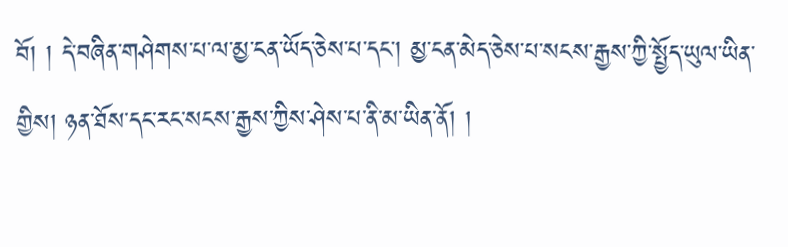བོ། ། དེ་བཞིན་གཤེགས་པ་ལ་མྱ་ངན་ཡོད་ཅེས་པ་དང་། མྱ་ངན་མེད་ཅེས་པ་སངས་རྒྱས་ཀྱི་སྤྱོད་ཡུལ་ཡིན་གྱིས། ཉན་ཐོས་དང་རང་སངས་རྒྱས་ཀྱིས་ཤེས་པ་ནི་མ་ཡིན་ནོ། །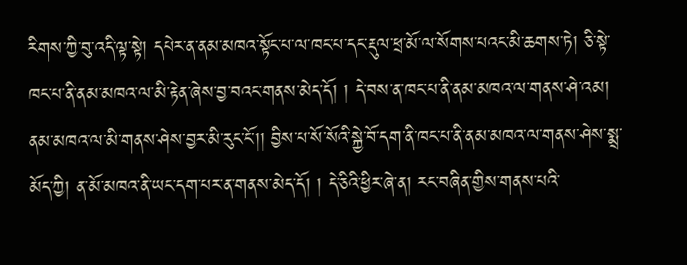རིགས་ཀྱི་བུ་འདི་ལྟ་སྟེ། དཔེར་ན་ནམ་མཁའ་སྟོང་པ་ལ་ཁང་པ་དང་རྡུལ་ཕྲ་མོ་ལ་སོགས་པའང་མི་ཆགས་ཏེ། ཅི་སྟེ་ཁང་པ་ནི་ནམ་མཁའ་ལ་མི་རྟེན་ཞེས་བྱ་བའང་གནས་མེད་དོ། ། དེ་བས་ན་ཁང་པ་ནི་ནམ་མཁའ་ལ་གནས་ཤེ་འམ། ནམ་མཁའ་ལ་མི་གནས་ཤེས་བྱར་མི་རུང་ངོ་།། བྱིས་པ་སོ་སོའི་སྐྱེ་བོ་དག་ནི་ཁང་པ་ནི་ནམ་མཁའ་ལ་གནས་ཤེས་སྨྲ་མོད་ཀྱི། ན་མོ་མཁའ་ནི་ཡང་དག་པར་ན་གནས་མེད་དོ། ། དེ་ཅིའི་ཕྱིར་ཞེ་ན། རང་བཞིན་གྱིས་གནས་པའི་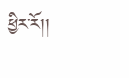ཕྱིར་རོ།།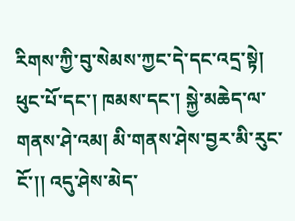རིགས་ཀྱི་བུ་སེམས་ཀྱང་དེ་དང་འདྲ་སྟེ། ཕུང་པོ་དང་། ཁམས་དང་། སྐྱེ་མཆེད་ལ་གནས་ཤེ་འམ། མི་གནས་ཤེས་བྱར་མི་རུང་ངོ་།། འདུ་ཤེས་མེད་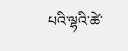པའི་ལྷའི་ཚེ་